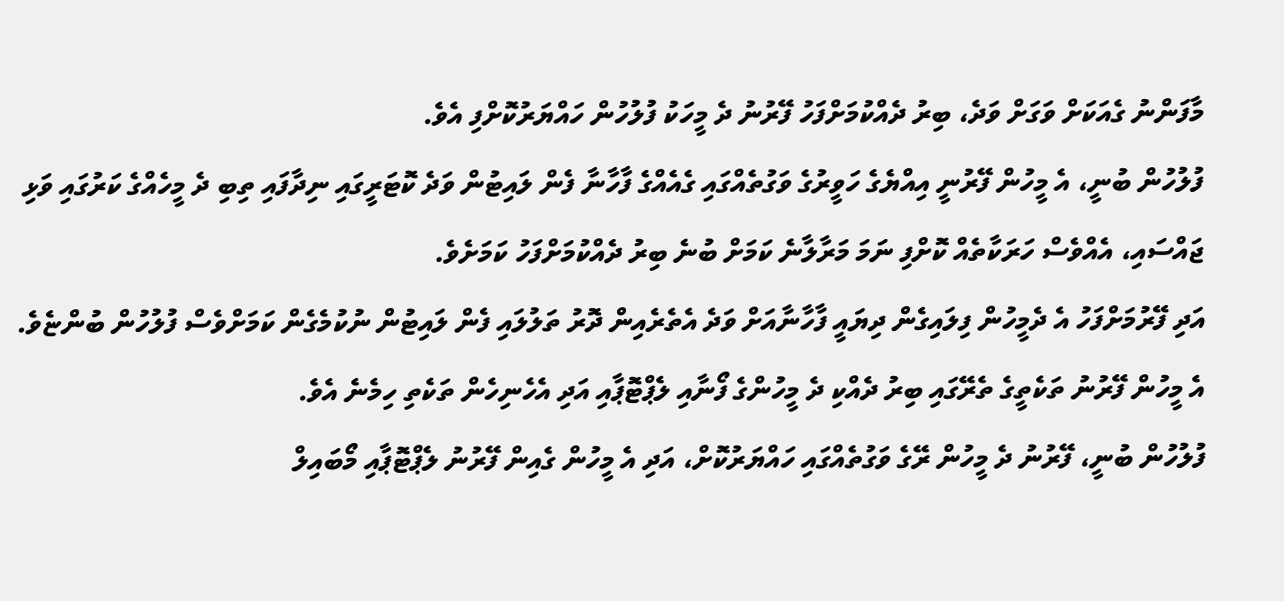މާފަންނު ގެއަކަށް ވަގަށް ވަދެ، ބިރު ދެއްކުމަށްފަހު ފޭރުނު ދެ މީހަކު ފުލުހުން ހައްޔަރުކޮށްފި އެވެ.
ފުލުހުން ބުނީ، އެ މީހުން ފޭރުނީ އިއްޔެގެ ހަވީރުގެ ވަގުތެއްގައި ގެއެއްގެ ފާހާނާ ފެން ލައިޓުން ވަދެ ކޮޓަރީގައި ނިދާފައި ތިބި ދެ މީހެއްގެ ކަރުގައި ވަޅި ޖައްސައި، އެއްވެސް ހަރަކާތެއް ކޮށްފި ނަމަ މަރާލާނެ ކަމަށް ބުނެ ބިރު ދެއްކުމަށްފަހު ކަމަށެވެ.
އަދި ފޭރުމަށްފަހު އެ ދެމީހުން ފިލައިގެން ދިޔައީ ފާހާނާއަށް ވަދެ އެތެރެއިން ދޮރު ތަލުލައި ފެން ލައިޓުން ނުކުމެގެން ކަމަށްވެސް ފުލުހުން ބުންޏެވެ.
އެ މީހުން ފޭރުނު ތަކެތީގެ ތެރޭގައި ބިރު ދެއްކި ދެ މީހުންގެ ފޯނާއި ލެޕްޓޮޕާއި އަދި އެހެނިހެން ތަކެތި ހިމެނެ އެވެ.
ފުލުހުން ބުނީ، ފޭރުނު ދެ މީހުން ރޭގެ ވަގުތެއްގައި ހައްޔަރުކޮށް، އަދި އެ މީހުން ގެއިން ފޭރުނު ލެޕްޓޮޕާއި މޯބައިލް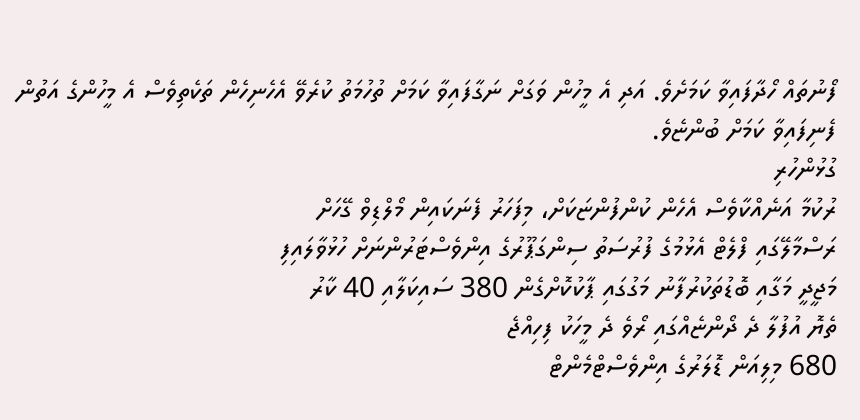ފޯނުތައް ހޯދާފައިވާ ކަމަށެވެ. އަދި އެ މީހުން ވަގަށް ނަގާފައިވާ ކަމަށް ތުހުމަތު ކުރެވޭ އެހެނިހެން ތަކެތިވެސް އެ މީހުންގެ އަތުން ފެނިފައިވާ ކަމަށް ބުންޏެވެ.
ގުޅުންހުރި
ރުކުމާ އަނެއްކާވެސް އެހެން ކުންފުންޏަކަށް، މިފަހަރު ފެނަކައިން މޯލްޑިވް ގޭހަށް
ރަސްމާލޭގައި ފްލެޓް އެޅުމުގެ ފުރުސަތު ސިންގަޕޫރުގެ އިންވެސްޓަރުންނަށް ހުޅުވާލައިފި
މަޖީދީ މަގާއި ބޮޑުތަކުރުފާނު މަގުގައި ޕާކުކޮށްގެން 380 ސައިކަލާއި 40 ކާރު
ތެޔޮ އުފުލާ ދެ ދޯންޏެއްގައި ރޯވެ ދެ މީހަކު ފިހިއްޖެ
680 މިލިއަން ޑޮލަރުގެ އިންވެސްޓްމެންޓް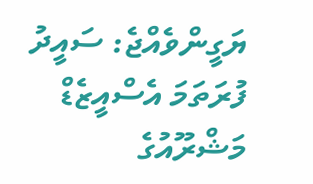ޔަގީންވެއްޖެ: ސައީދު
ފުރަތަމަ އެސްއީޒެޑް މަޝްރޫއުގެ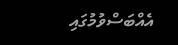އެއްބަސްވުމުގައި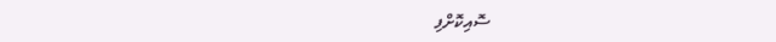ސޮއިކޮށްފި